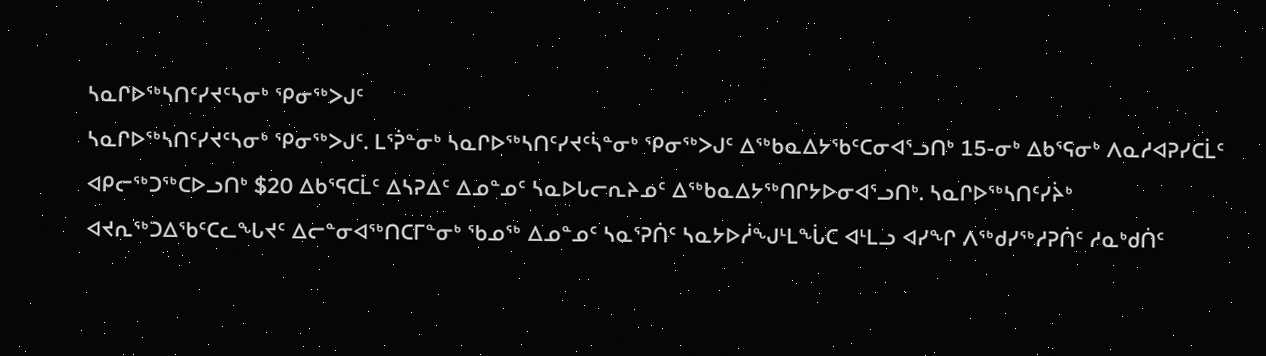ᓴᓇᒋᐅᖅᓴᑎᑦᓯᔪᑦᓴᓂᒃ ᕿᓂᖅᐳᒍᑦ
ᓴᓇᒋᐅᖅᓴᑎᑦᓯᔪᑦᓴᓂᒃ ᕿᓂᖅᐳᒍᑦ. ᒪᕐᕉᓐᓂᒃ ᓴᓇᒋᐅᖅᓴᑎᑦᓯᔪᑦᓵᓐᓂᒃ ᕿᓂᖅᐳᒍᑦ ᐃᖅᑲᓇᐃᔭᖃᑦᑕᓂᐊᕐᓗᑎᒃ 15-ᓂᒃ ᐃᑲᕐᕋᓂᒃ ᐱᓇᓱᐊᕈᓯᑕᒫᑦ ᐊᑭᓕᖅᑐᖅᑕᐅᓗᑎᒃ $20 ᐃᑲᕐᕋᑕᒫᑦ ᐃᓴᕈᐃᑦ ᐃᓄᓐᓄᑦ ᓴᓇᐅᒐᓕᕆᔨᓄᑦ ᐃᖅᑲᓇᐃᔭᖅᑎᒋᔭᐅᓂᐊᕐᓗᑎᒃ. ᓴᓇᒋᐅᖅᓴᑎᑦᓯᔩᒃ ᐊᔪᕆᖅᑐᐃᖃᑦᑕᓚᖓᔪᑦ ᐃᓕᓐᓂᐊᖅᑎᑕᒥᓐᓂᒃ ᖃᓄᖅ ᐃᓄᓐᓄᑦ ᓴᓇᕐᕈᑏᑦ ᓴᓇᔭᐅᓲᖑᒻᒪᖔᑕ ᐊᒻᒪᓗ ᐊᓯᖏ ᐱᖅᑯᓯᖅᓱᕈᑏᑦ ᓱᓇᒃᑯᑏᑦ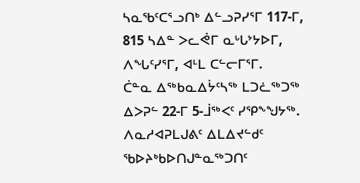ᓴᓇᖃᑦᑕᕐᓗᑎᒃ ᐃᓪᓗᕈᓯᕐᒥ 117-ᒥ, 815 ᓴᐃᓐ ᐳᓚᕚᒥ ᓇᒡᒐᔾᔭᐅᒥ, ᐱᖓᑦᓯᕐᒥ, ᐊᒻᒪ ᑕᓪᓕᒥᕐᒥ.
ᑖᓐᓇ ᐃᖅᑲᓇᐃᔮᑦᓴᖅ ᒪᑐᓛᖅᑐᖅ ᐃᐳᕈᓪ 22-ᒥ 5-ᒨᖅᐸᑦ ᓯᕿᖕᖑᔭᖅ.
ᐱᓇᓱᐊᕈᒪᒍᕕᑦ ᐃᒪᐃᔪᓪᑯᑦ ᖃᐅᔨᒃᑲᐅᑎᒍᓐᓇᖅᑐᑎᑦ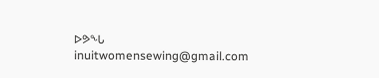ᐅᕗᖓ inuitwomensewing@gmail.com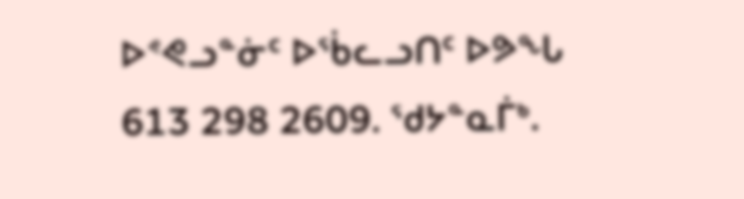ᐅᕝᕙᓗᓐᓃᑦ ᐅᖄᓚᓗᑎᑦ ᐅᕗᖓ 613 298 2609. ᖁᔭᓐᓇᒦᒃ.